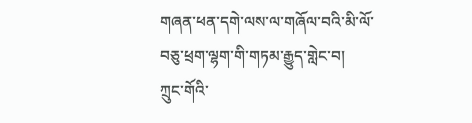གཞན་ཕན་དགེ་ལས་ལ་གཞོལ་བའི་མི་ལོ་བཅུ་ཕྲག་ལྷག་གི་གཏམ་རྒྱུད་གླེང་བ།
ཀྲུང་གོའི་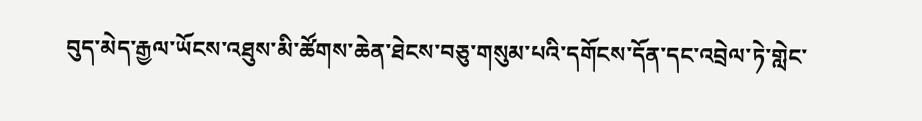བུད་མེད་རྒྱལ་ཡོངས་འཐུས་མི་ཚོགས་ཆེན་ཐེངས་བཅུ་གསུམ་པའི་དགོངས་དོན་དང་འབྲེལ་ཏེ་གླེང་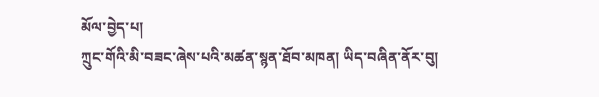མོལ་བྱེད་པ།
ཀྲུང་གོའི་མི་བཟང་ཞེས་པའི་མཚན་སྙན་ཐོབ་མཁན། ཡིད་བཞིན་ནོར་བུ།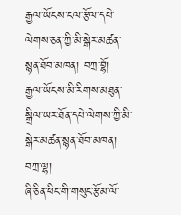རྒྱལ་ཡོངས་ངལ་རྩོལ་དཔེ་ལེགས་ཅན་ཀྱི་མི་སྒེར་མཚན་སྙན་ཐོབ་མཁན། བཀྲ་བྷོ།
རྒྱལ་ཡོངས་མི་རིགས་མཐུན་སྒྲིལ་ཡར་ཐོན་དཔེ་ལེགས་ཀྱི་མི་སྒེར་མཚན་སྙན་ཐོབ་མཁན། བཀྲ་ལྷ།
ཞི་ཅིན་ཕིང་གི་གསུང་རྩོམ་ལོ་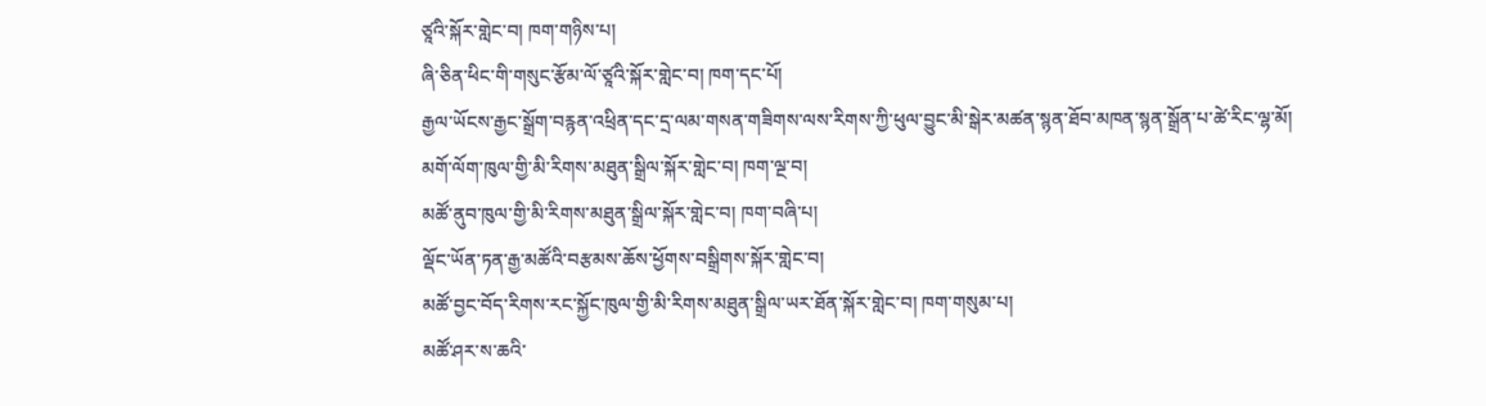ཙཱའི་སྐོར་གླེང་བ། ཁག་གཉིས་པ།
ཞི་ཅིན་ཕིང་གི་གསུང་རྩོམ་ལོ་ཙཱའི་སྐོར་གླེང་བ། ཁག་དང་པོ།
རྒྱལ་ཡོངས་རྒྱང་སྒྲོག་བརྙན་འཕྲིན་དང་དྲ་ལམ་གསན་གཟིགས་ལས་རིགས་ཀྱི་ཕུལ་བྱུང་མི་སྒེར་མཚན་སྙན་ཐོབ་མཁན་སྙན་སྒྲོན་པ་ཚེ་རིང་ལྷ་མོ།
མགོ་ལོག་ཁུལ་གྱི་མི་རིགས་མཐུན་སྒྲིལ་སྐོར་གླེང་བ། ཁག་ལྔ་བ།
མཚོ་ནུབ་ཁུལ་གྱི་མི་རིགས་མཐུན་སྒྲིལ་སྐོར་གླེང་བ། ཁག་བཞི་པ།
ལྡོང་ཡོན་ཏན་རྒྱ་མཚོའི་བརྩམས་ཆོས་ཕྱོགས་བསྒྲིགས་སྐོར་གླེང་བ།
མཚོ་བྱང་བོད་རིགས་རང་སྐྱོང་ཁུལ་གྱི་མི་རིགས་མཐུན་སྒྲིལ་ཡར་ཐོན་སྐོར་གླེང་བ། ཁག་གསུམ་པ།
མཚོ་ཤར་ས་ཆའི་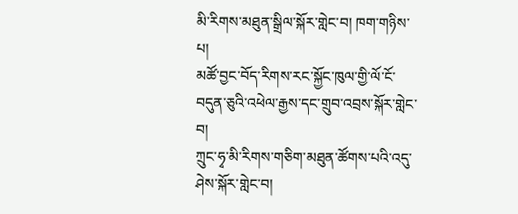མི་རིགས་མཐུན་སྒྲིལ་སྐོར་གླེང་བ། ཁག་གཉིས་པ།
མཚོ་བྱང་བོད་རིགས་རང་སྐྱོང་ཁུལ་གྱི་ལོ་ངོ་བདུན་ཅུའི་འཕེལ་རྒྱས་དང་གྲུབ་འབྲས་སྐོར་གླེང་བ།
ཀྲུང་ཧྭ་མི་རིགས་གཅིག་མཐུན་ཚོགས་པའི་འདུ་ཤེས་སྐོར་གླེང་བ།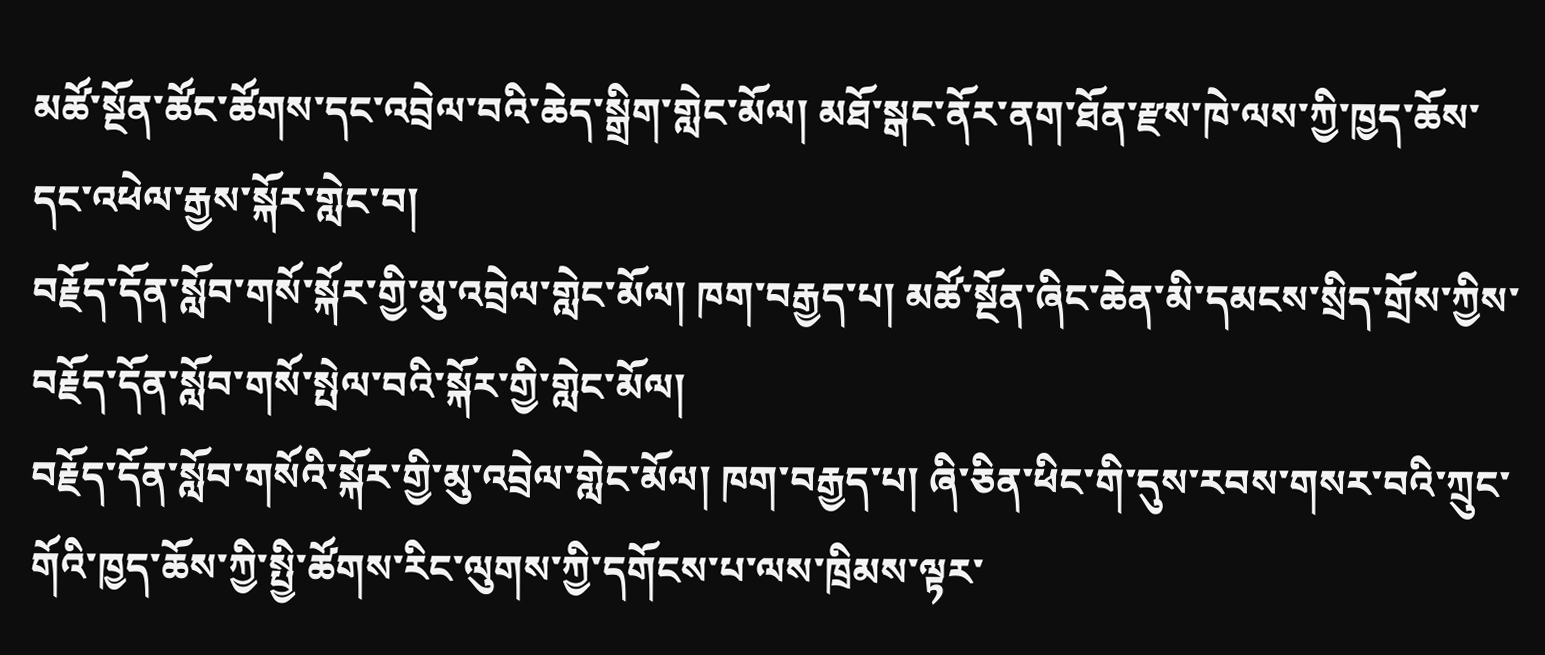མཚོ་སྔོན་ཚོང་ཚོགས་དང་འབྲེལ་བའི་ཆེད་སྒྲིག་གླེང་མོལ། མཐོ་སྒང་ནོར་ནག་ཐོན་རྫས་ཁེ་ལས་ཀྱི་ཁྱད་ཆོས་དང་འཕེལ་རྒྱས་སྐོར་གླེང་བ།
བརྗོད་དོན་སློབ་གསོ་སྐོར་གྱི་མུ་འབྲེལ་གླེང་མོལ། ཁག་བརྒྱད་པ། མཚོ་སྔོན་ཞིང་ཆེན་མི་དམངས་སྲིད་གྲོས་ཀྱིས་བརྗོད་དོན་སློབ་གསོ་སྤེལ་བའི་སྐོར་གྱི་གླེང་མོལ།
བརྗོད་དོན་སློབ་གསོའི་སྐོར་གྱི་མུ་འབྲེལ་གླེང་མོལ། ཁག་བརྒྱད་པ། ཞི་ཅིན་ཕིང་གི་དུས་རབས་གསར་བའི་ཀྲུང་གོའི་ཁྱད་ཆོས་ཀྱི་སྤྱི་ཚོགས་རིང་ལུགས་ཀྱི་དགོངས་པ་ལས་ཁྲིམས་ལྟར་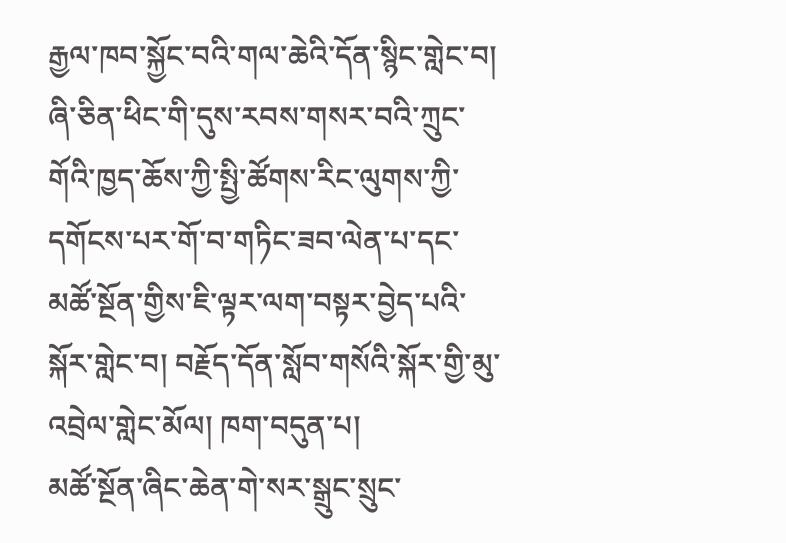རྒྱལ་ཁབ་སྐྱོང་བའི་གལ་ཆེའི་དོན་སྙིང་གླེང་བ།
ཞི་ཅིན་ཕིང་གི་དུས་རབས་གསར་བའི་ཀྲུང་གོའི་ཁྱད་ཆོས་ཀྱི་སྤྱི་ཚོགས་རིང་ལུགས་ཀྱི་དགོངས་པར་གོ་བ་གཏིང་ཟབ་ལེན་པ་དང་མཚོ་སྔོན་གྱིས་ཇི་ལྟར་ལག་བསྟར་བྱེད་པའི་སྐོར་གླེང་བ། བརྗོད་དོན་སློབ་གསོའི་སྐོར་གྱི་མུ་འབྲེལ་གླེང་མོལ། ཁག་བདུན་པ།
མཚོ་སྔོན་ཞིང་ཆེན་གེ་སར་སྒྲུང་སྲུང་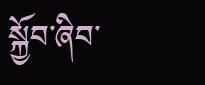སྐྱོབ་ཞིབ་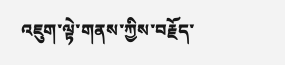འཇུག་ལྟེ་གནས་ཀྱིས་བརྗོད་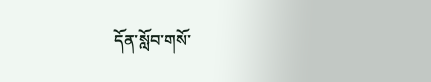དོན་སློབ་གསོ་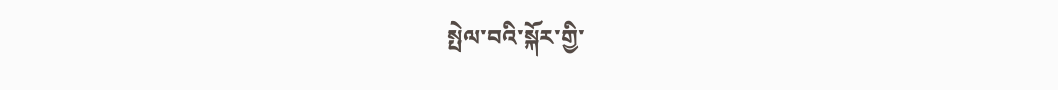སྤེལ་བའི་སྐོར་གྱི་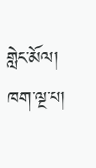གླེང་མོལ། ཁག་ལྔ་པ།